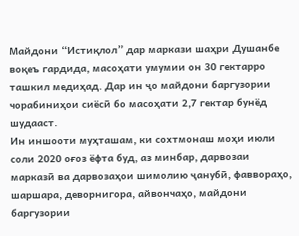Майдони “Истиқлол” дар маркази шаҳри Душанбе воқеъ гардида, масоҳати умумии он 30 гектарро ташкил медиҳад. Дар ин ҷо майдони баргузории чорабиниҳои сиёсӣ бо масоҳати 2,7 гектар бунёд шудааст.
Ин иншооти муҳташам, ки сохтмонаш моҳи июли соли 2020 оғоз ёфта буд, аз минбар, дарвозаи марказӣ ва дарвозаҳои шимолию ҷанубӣ, фаввораҳо, шаршара, деворнигора, айвончаҳо, майдони баргузории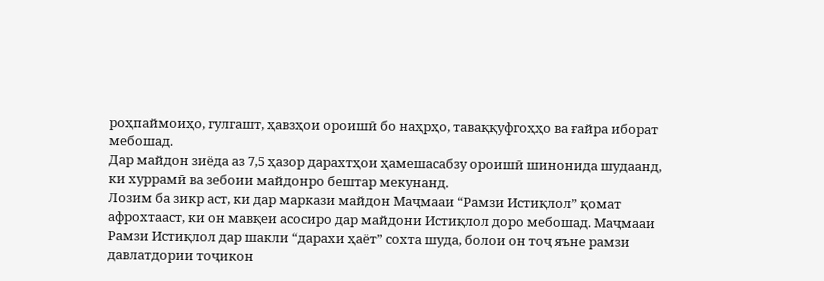роҳпаймоиҳо, гулгашт, ҳавзҳои ороишӣ бо наҳрҳо, таваққуфгоҳҳо ва ғайра иборат мебошад.
Дар майдон зиёда аз 7,5 ҳазор дарахтҳои ҳамешасабзу ороишӣ шинонида шудаанд, ки хуррамӣ ва зебоии майдонро бештар мекунанд.
Лозим ба зикр аст, ки дар маркази майдон Маҷмааи “Рамзи Истиқлол” қомат афрохтааст, ки он мавқеи асосиро дар майдони Истиқлол доро мебошад. Маҷмааи Рамзи Истиқлол дар шакли “дарахи ҳаёт” сохта шуда, болои он тоҷ яъне рамзи давлатдории тоҷикон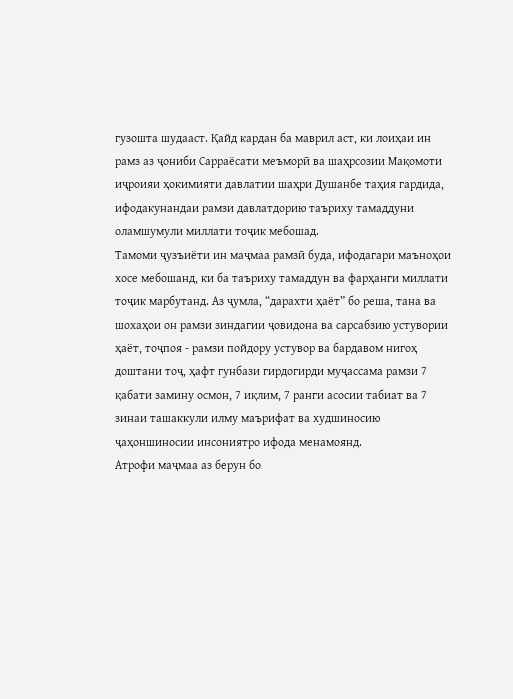гузошта шудааст. Қайд кардан ба маврил аст, ки лоиҳаи ин рамз аз ҷониби Сарраёсати меъморӣ ва шаҳрсозии Мақомоти иҷроияи ҳокимияти давлатии шаҳри Душанбе таҳия гардида, ифодакунандаи рамзи давлатдорию таъриху тамаддуни оламшумули миллати тоҷик мебошад.
Тамоми ҷузъиёти ин маҷмаа рамзӣ буда, ифодагари маъноҳои хосе мебошанд, ки ба таъриху тамаддун ва фарҳанги миллати тоҷик марбутанд. Аз ҷумла, “дарахти ҳаёт” бо реша, тана ва шохаҳои он рамзи зиндагии ҷовидона ва сарсабзию устувории ҳаёт, тоҷпоя - рамзи пойдору устувор ва бардавом нигоҳ доштани тоҷ, ҳафт гунбази гирдогирди муҷассама рамзи 7 қабати замину осмон, 7 иқлим, 7 ранги асосии табиат ва 7 зинаи ташаккули илму маърифат ва худшиносию ҷаҳоншиносии инсониятро ифода менамоянд.
Атрофи маҷмаа аз берун бо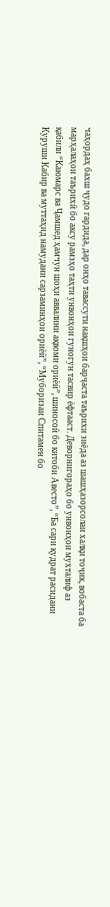чаҳордаҳ бахш ҷудо гардида, дар онҳо тавассути нақшҳои барҷаста таърихи зиёда аз шашҳазорсолаи халқи тоҷик, вобаста ба марҳалаҳои таърихӣ бо аксу рамзҳо таҳти унвонҳои гуногун тасвир ёфтааст. Деворнигораҳо бо унвонҳои мухталиф аз қабили “Каюмарс ва Ҷамшед ҳамчун шоҳи аввалини ақвоми ориёӣ”, шиносоӣ бо китоби Авесто”, “Ба сари қудрат расидани Куруши Кабир ва муттаҳид намудани сарзаминҳои ориёӣ”, “Муборизаи Спитамен бо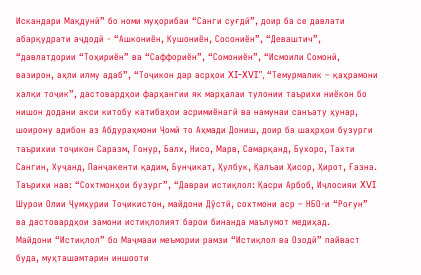Искандари Мақдунӣ” бо номи муҳорибаи “Санги суғдӣ”, доир ба се давлати абарқудрати аҷдодӣ - “Ашкониён, Кушониён, Сосониён”, “Деваштич”, “давлатдории “Тоҳириён” ва “Саффориён”, “Сомониён”, “Исмоили Сомонӣ, вазирон, аҳли илму адаб”, “Тоҷикон дар асрҳои XI-XVI”, “Темурмалик – қаҳрамони халқи тоҷик”, дастовардҳои фарҳангии як марҳалаи тулонии таърихи ниёкон бо нишон додани акси китобу катибаҳои асримиёнагӣ ва намунаи санъату ҳунар, шоирону адибон аз Абдураҳмони Ҷомӣ то Аҳмади Дониш, доир ба шаҳрҳои бузурги таърихии тоҷикон Саразм, Гонур, Балх, Нисо, Марв, Самарқанд, Бухоро, Тахти Сангин, Хуҷанд, Панҷакенти қадим, Бунҷикат, Ҳулбук, Қалъаи Ҳисор, Ҳирот, Ғазна. Таърихи нав: “Сохтмонҳои бузург”, “Давраи истиқлол: Қасри Арбоб, Иҷлосияи XVI Шурои Олии Ҷумҳурии Тоҷикистон, майдони Дӯстӣ, сохтмони аср – НБО-и “Роғун” ва дастовардҳои замони истиқлолият барои бинанда маълумот медиҳад.
Майдони “Истиқлол” бо Маҷмааи меъмории рамзи “Истиқлол ва Озодӣ” пайваст буда, муҳташамтарин иншооти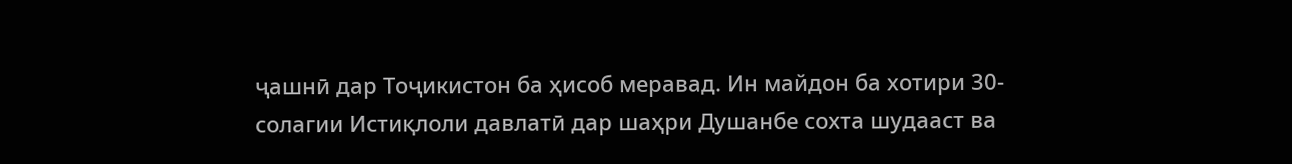ҷашнӣ дар Тоҷикистон ба ҳисоб меравад. Ин майдон ба хотири 30-солагии Истиқлоли давлатӣ дар шаҳри Душанбе сохта шудааст ва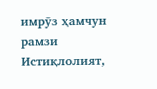имрӯз ҳамчун рамзи Истиқлолият,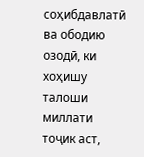соҳибдавлатӣ ва ободию озодӣ, ки хоҳишу талоши миллати тоҷик аст,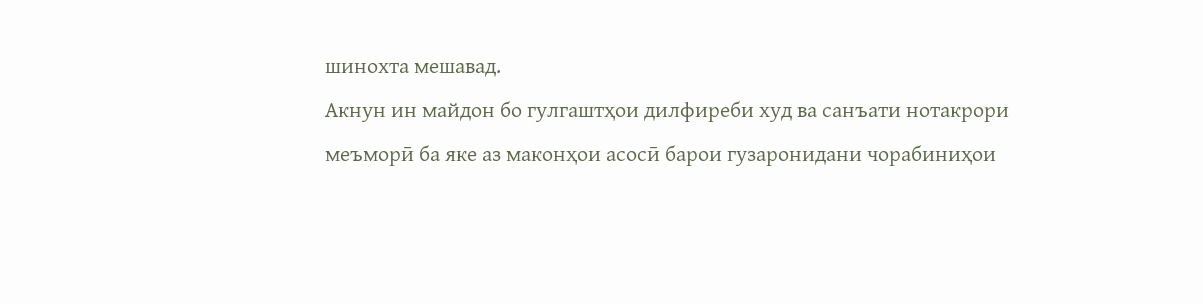шинохта мешавад.
Акнун ин майдон бо гулгаштҳои дилфиреби худ ва санъати нотакрори меъморӣ ба яке аз маконҳои асосӣ барои гузаронидани чорабиниҳои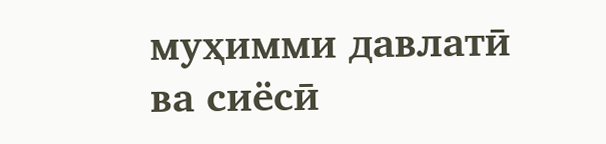муҳимми давлатӣ ва сиёсӣ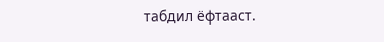табдил ёфтааст.